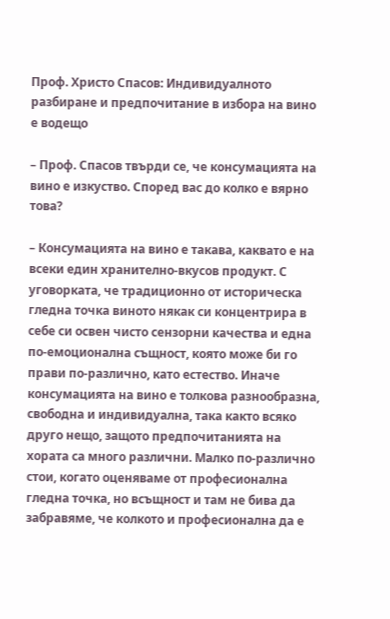Проф. Христо Спасов: Индивидуалното разбиране и предпочитание в избора на вино е водещо

– Проф. Спасов твърди се, че консумацията на вино е изкуство. Според вас до колко е вярно това?

– Консумацията на вино е такава, каквато е на всеки един хранително-вкусов продукт. С уговорката, че традиционно от историческа гледна точка виното някак си концентрира в себе си освен чисто сензорни качества и една по-емоционална същност, която може би го прави по-различно, като естество. Иначе консумацията на вино е толкова разнообразна, свободна и индивидуална, така както всяко друго нещо, защото предпочитанията на хората са много различни. Малко по-различно стои, когато оценяваме от професионална гледна точка, но всъщност и там не бива да забравяме, че колкото и професионална да е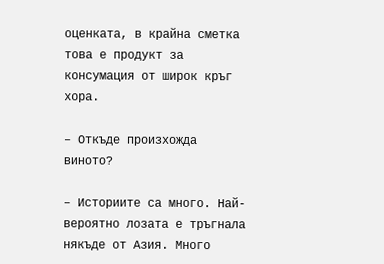оценката, в крайна сметка това е продукт за консумация от широк кръг хора.

– Откъде произхожда виното?

– Историите са много. Най-вероятно лозата е тръгнала някъде от Азия. Много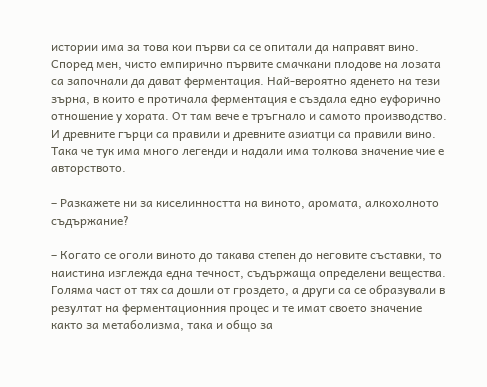истории има за това кои първи са се опитали да направят вино. Според мен, чисто емпирично първите смачкани плодове на лозата са започнали да дават ферментация. Най-вероятно яденето на тези зърна, в които е протичала ферментация е създала едно еуфорично отношение у хората. От там вече е тръгнало и самото производство. И древните гърци са правили и древните азиатци са правили вино. Така че тук има много легенди и надали има толкова значение чие е авторството.

– Разкажете ни за киселинността на виното, аромата, алкохолното съдържание?

– Когато се оголи виното до такава степен до неговите съставки, то наистина изглежда една течност, съдържаща определени вещества. Голяма част от тях са дошли от гроздето, а други са се образували в резултат на ферментационния процес и те имат своето значение както за метаболизма, така и общо за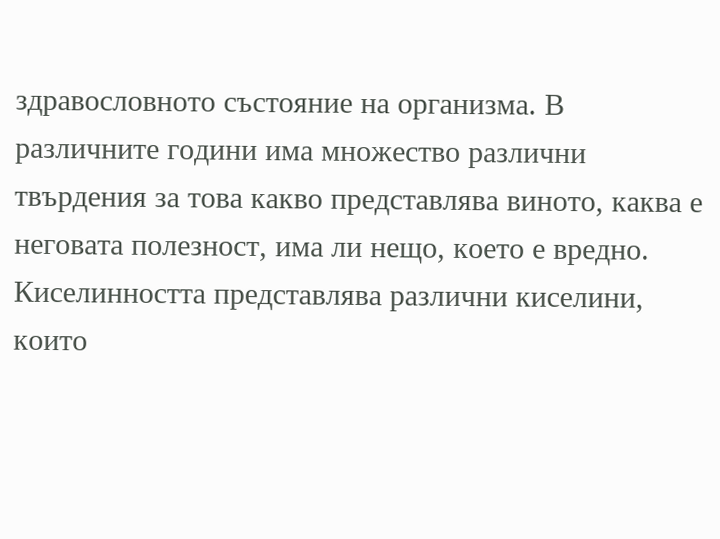здравословното състояние на организма. В различните години има множество различни твърдения за това какво представлява виното, каква е неговата полезност, има ли нещо, което е вредно. Киселинността представлява различни киселини, които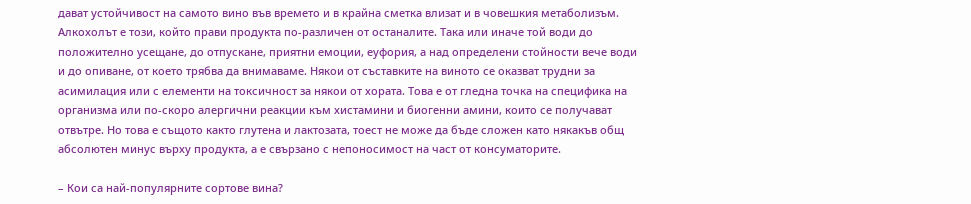дават устойчивост на самото вино във времето и в крайна сметка влизат и в човешкия метаболизъм. Алкохолът е този, който прави продукта по-различен от останалите. Така или иначе той води до положително усещане, до отпускане, приятни емоции, еуфория, а над определени стойности вече води и до опиване, от което трябва да внимаваме. Някои от съставките на виното се оказват трудни за асимилация или с елементи на токсичност за някои от хората. Това е от гледна точка на специфика на организма или по-скоро алергични реакции към хистамини и биогенни амини, които се получават отвътре. Но това е същото както глутена и лактозата, тоест не може да бъде сложен като някакъв общ абсолютен минус върху продукта, а е свързано с непоносимост на част от консуматорите.

– Кои са най-популярните сортове вина?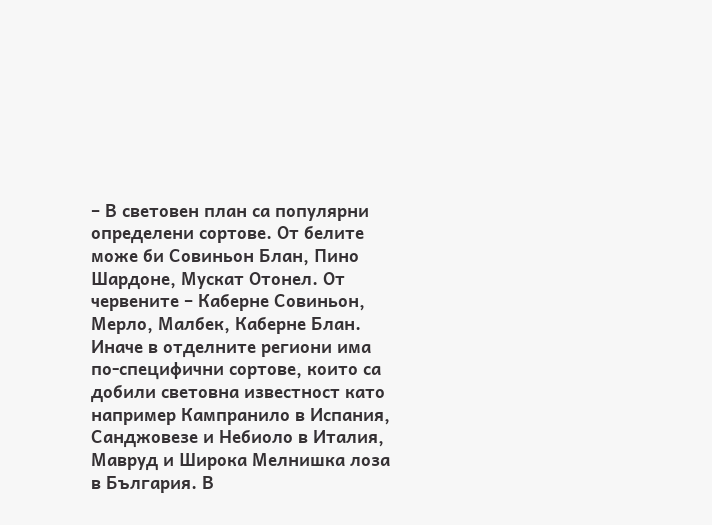– В световен план са популярни определени сортове. От белите може би Совиньон Блан, Пино Шардоне, Мускат Отонел. От червените – Каберне Совиньон, Мерло, Малбек, Каберне Блан. Иначе в отделните региони има по-специфични сортове, които са добили световна известност като например Кампранило в Испания, Санджовезе и Небиоло в Италия, Мавруд и Широка Мелнишка лоза в България. В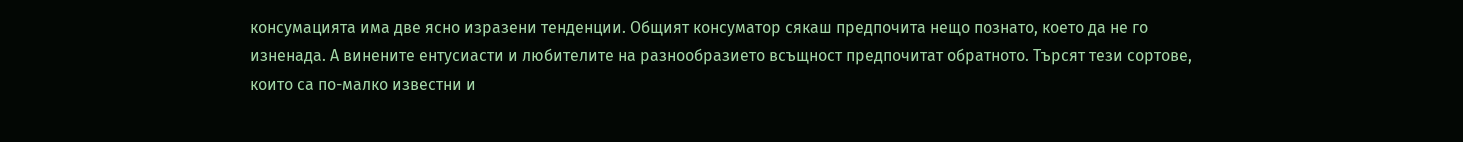консумацията има две ясно изразени тенденции. Общият консуматор сякаш предпочита нещо познато, което да не го изненада. А винените ентусиасти и любителите на разнообразието всъщност предпочитат обратното. Търсят тези сортове, които са по-малко известни и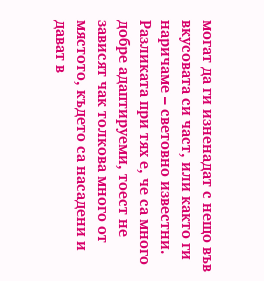могат да ги изненадат с нещо във вкусовата си част, или както ги наричаме – световно известни. Разликата при тях е, че са много добре адаптируеми, тоест не зависят чак толкова много от мястото, където са насадени и дават в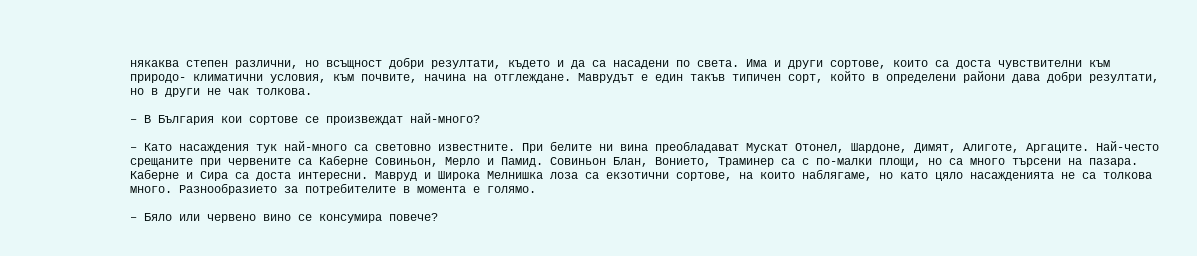някаква степен различни, но всъщност добри резултати, където и да са насадени по света. Има и други сортове, които са доста чувствителни към природо- климатични условия, към почвите, начина на отглеждане. Маврудът е един такъв типичен сорт, който в определени райони дава добри резултати, но в други не чак толкова.

– В България кои сортове се произвеждат най-много?

– Като насаждения тук най-много са световно известните. При белите ни вина преобладават Мускат Отонел, Шардоне, Димят, Алиготе, Аргаците. Най-често срещаните при червените са Каберне Совиньон, Мерло и Памид. Совиньон Блан, Вонието, Траминер са с по-малки площи, но са много търсени на пазара. Каберне и Сира са доста интересни. Мавруд и Широка Мелнишка лоза са екзотични сортове, на които наблягаме, но като цяло насажденията не са толкова много. Разнообразието за потребителите в момента е голямо.

– Бяло или червено вино се консумира повече?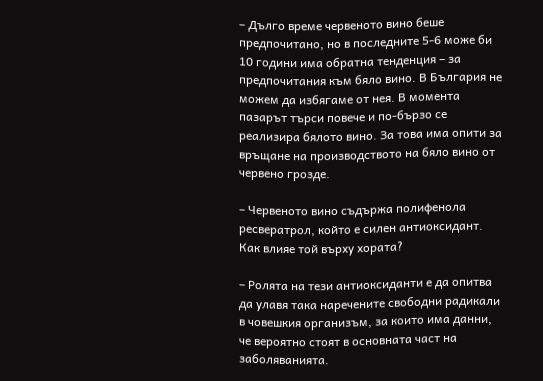– Дълго време червеното вино беше предпочитано, но в последните 5-6 може би 10 години има обратна тенденция – за предпочитания към бяло вино. В България не можем да избягаме от нея. В момента пазарът търси повече и по-бързо се реализира бялото вино. За това има опити за връщане на производството на бяло вино от червено грозде.

– Червеното вино съдържа полифенола ресвератрол, който е силен антиоксидант. Как влияе той върху хората?

– Ролята на тези антиоксиданти е да опитва да улавя така наречените свободни радикали в човешкия организъм, за които има данни, че вероятно стоят в основната част на заболяванията.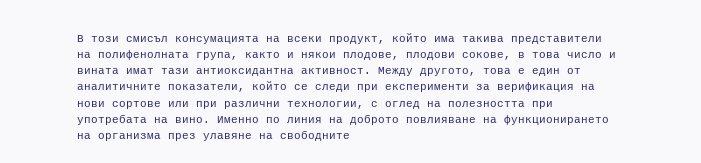В този смисъл консумацията на всеки продукт, който има такива представители на полифенолната група, както и някои плодове, плодови сокове, в това число и вината имат тази антиоксидантна активност. Между другото, това е един от аналитичните показатели, който се следи при експерименти за верификация на нови сортове или при различни технологии, с оглед на полезността при употребата на вино. Именно по линия на доброто повлияване на функционирането на организма през улавяне на свободните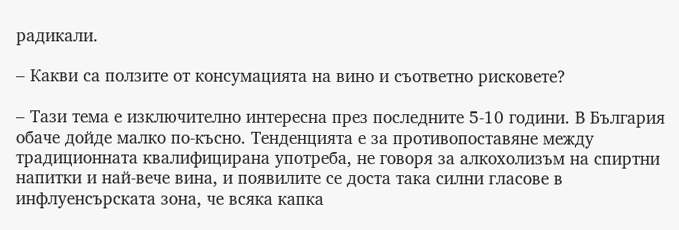радикали.

– Какви са ползите от консумацията на вино и съответно рисковете?

– Тази тема е изключително интересна през последните 5-10 години. В България обаче дойде малко по-късно. Тенденцията е за противопоставяне между традиционната квалифицирана употреба, не говоря за алкохолизъм на спиртни напитки и най-вече вина, и появилите се доста така силни гласове в инфлуенсърската зона, че всяка капка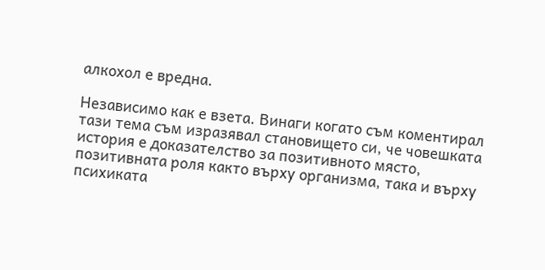алкохол е вредна.

Независимо как е взета. Винаги когато съм коментирал тази тема съм изразявал становището си, че човешката история е доказателство за позитивното място, позитивната роля както върху организма, така и върху психиката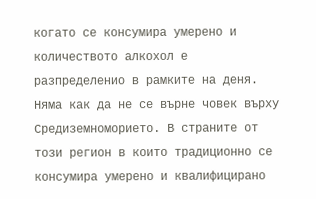когато се консумира умерено и количеството алкохол е разпределенио в рамките на деня. Няма как да не се върне човек върху Средиземноморието. В страните от този регион в които традиционно се консумира умерено и квалифицирано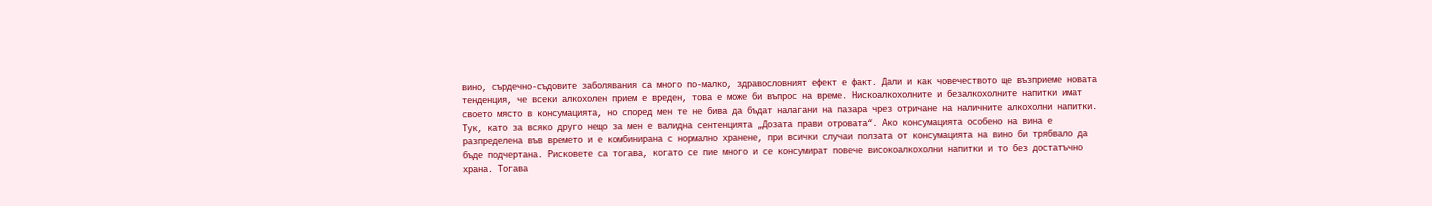вино, сърдечно-съдовите заболявания са много по-малко, здравословният ефект е факт. Дали и как човечеството ще възприеме новата тенденция, че всеки алкохолен прием е вреден, това е може би въпрос на време. Нискоалкохолните и безалкохолните напитки имат своето място в консумацията, но според мен те не бива да бъдат налагани на пазара чрез отричане на наличните алкохолни напитки. Тук, като за всяко друго нещо за мен е валидна сентенцията „Дозата прави отровата“. Ако консумацията особено на вина е разпределена във времето и е комбинирана с нормално хранене, при всички случаи ползата от консумацията на вино би трябвало да бъде подчертана. Рисковете са тогава, когато се пие много и се консумират повече високоалкохолни напитки и то без достатъчно храна. Тогава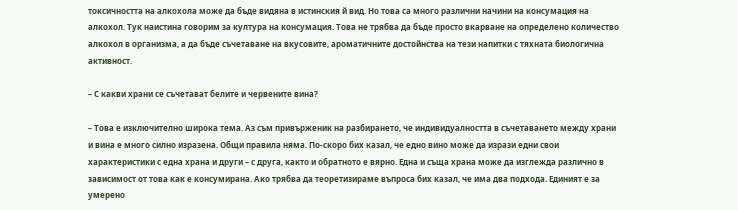токсичността на алкохола може да бъде видяна в истинския й вид. Но това са много различни начини на консумация на алкохол. Тук наистина говорим за култура на консумация. Това не трябва да бъде просто вкарване на определено количество алкохол в организма, а да бъде съчетаване на вкусовите, ароматичните достойнства на тези напитки с тяхната биологична активност.

– С какви храни се съчетават белите и червените вина?

– Това е изключително широка тема. Аз съм привърженик на разбирането, че индивидуалността в съчетаването между храни и вина е много силно изразена. Общи правила няма. По-скоро бих казал, че едно вино може да изрази едни свои характеристики с една храна и други – с друга, както и обратното е вярно. Една и съща храна може да изглежда различно в зависимост от това как е консумирана. Ако трябва да теоретизираме въпроса бих казал, че има два подхода. Единият е за умерено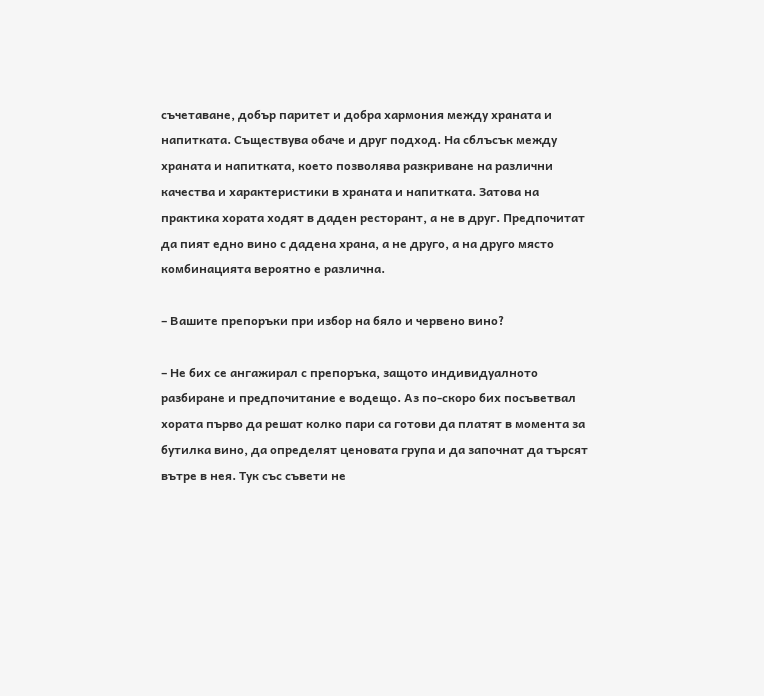съчетаване, добър паритет и добра хармония между храната и напитката. Съществува обаче и друг подход. На сблъсък между храната и напитката, което позволява разкриване на различни качества и характеристики в храната и напитката. Затова на практика хората ходят в даден ресторант, а не в друг. Предпочитат да пият едно вино с дадена храна, а не друго, а на друго място комбинацията вероятно е различна.

– Вашите препоръки при избор на бяло и червено вино?

– Не бих се ангажирал с препоръка, защото индивидуалното разбиране и предпочитание е водещо. Аз по-скоро бих посъветвал хората първо да решат колко пари са готови да платят в момента за бутилка вино, да определят ценовата група и да започнат да търсят вътре в нея. Тук със съвети не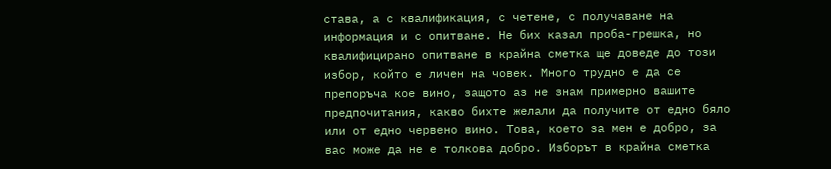става, а с квалификация, с четене, с получаване на информация и с опитване. Не бих казал проба-грешка, но квалифицирано опитване в крайна сметка ще доведе до този избор, който е личен на човек. Много трудно е да се препоръча кое вино, защото аз не знам примерно вашите предпочитания, какво бихте желали да получите от едно бяло или от едно червено вино. Това, което за мен е добро, за вас може да не е толкова добро. Изборът в крайна сметка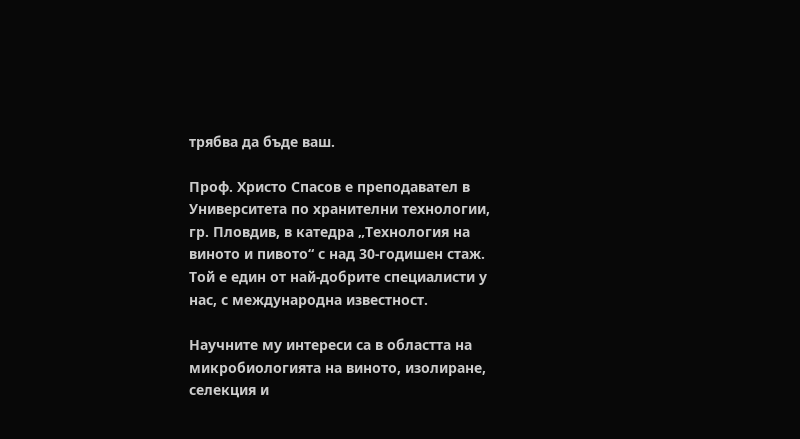трябва да бъде ваш.

Проф. Христо Спасов е преподавател в Университета по хранителни технологии, гр. Пловдив, в катедра „Технология на виното и пивото“ с над 30-годишен стаж. Той е един от най-добрите специалисти у нас, с международна известност.

Научните му интереси са в областта на микробиологията на виното, изолиране, селекция и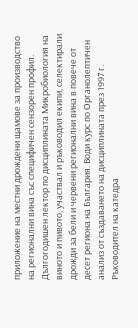приложение на местни дрождени щамове за производство на регионални вина със специфичен сензорен профил. Дългогодишен лектор по дисциплината Микробиология на виното и пивото, участвал и ръководил екипи, селектирали дрожди за бели и червени регионални вина в повече от десет региона на България. Води курс по Органолептичен анализ от създаването на дисциплината през 1997 г. Ръководител на катедра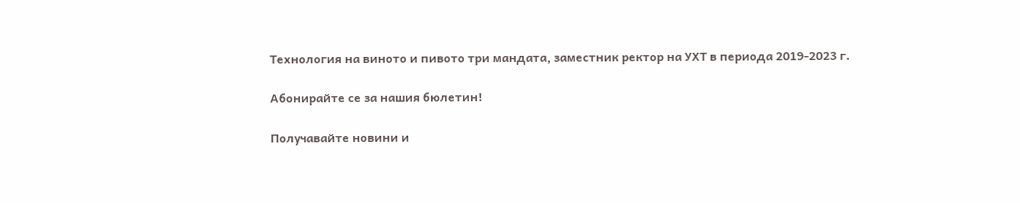Технология на виното и пивото три мандата, заместник ректор на УХТ в периода 2019-2023 г.

Абонирайте се за нашия бюлетин!

Получавайте новини и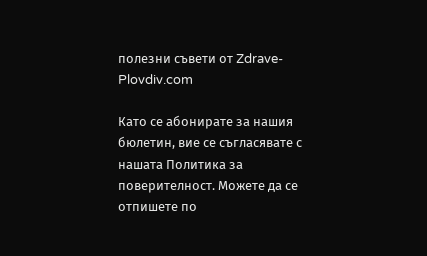полезни съвети от Zdrave-Plovdiv.com

Като се абонирате за нашия бюлетин, вие се съгласявате с нашата Политика за поверителност. Можете да се отпишете по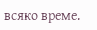всяко време.